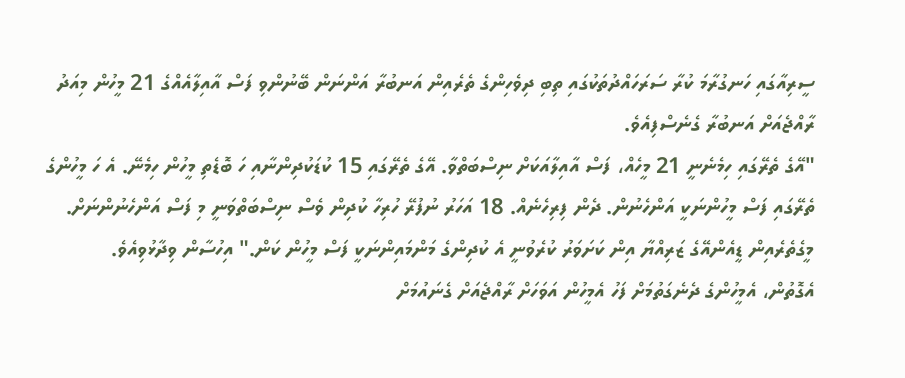ސީރިއާގައި ހަނގުރާމަ ކުރާ ސަރަހައްދުތަކުގައި ތިބި ދިވެހިންގެ ތެރެއިން އަނބުރާ އަންނަން ބޭނުންވި ފަސް އާއިލާއެއްގެ 21 މީހުން މިއަދު ރާއްޖެއަށް އަނބުރާ ގެނެސްފިއެވެ.
"އޭގެ ތެރޭގައި ހިމެނެނީ 21 މީހެއް، ފަސް އާއިލާއަކަށް ނިސްބަތްވާ. އޭގެ ތެރޭގައި 15 ކުޑަކުދިންނާއި ހަ ބޮޑެތި މީހުން ހިމެނޭ. އެ ހަ މީހުންގެ ތެރޭގައި ފަސް މީހުންނަކީ އަންހެނުން. ދެން ފިރިހެނެއް. 18 އަހަރު ނުފުރޭ ހުރިހާ ކުދިން ވެސް ނިސްބަތްވަނީ މި ފަސް އަންހެނުންނަށް. މީގެތެރެއިން ޑީއެންއޭގެ ޒަރިއްޔާ އިން ކަށަވަރު ކުރެވުނީ އެ ކުދިންގެ މަންމައިންނަކީ ފަސް މީހުން ކަން." އިހުސާން ވިދާޅުވިއެވެ.
އެގޮތުން، އެމީހުންގެ ދެނެގަތުމަށް ފަހު އެމީހުން އަވަހަށް ރާއްޖެއަށް ގެނައުމަށް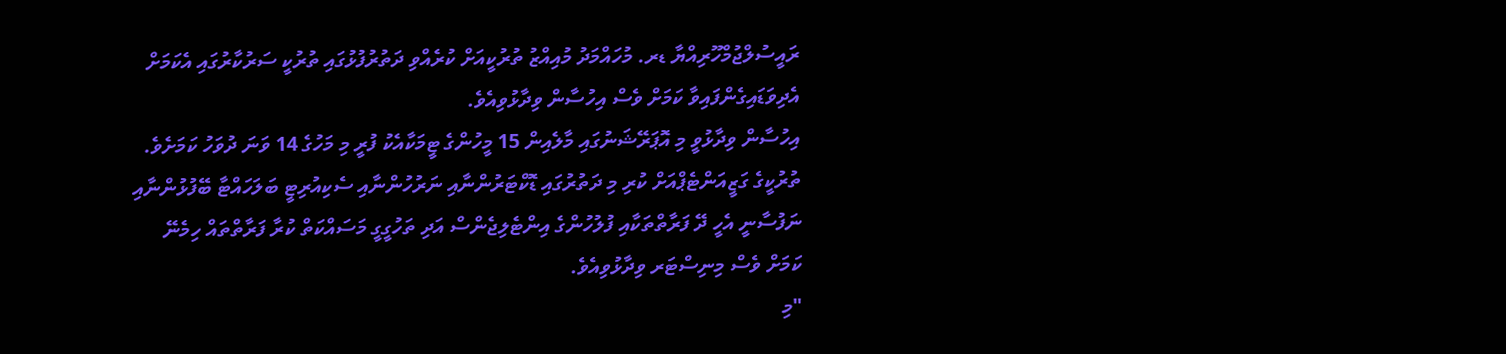ރައީސުލްޖުމްހޫރިއްޔާ ޑރ. މުހައްމަދު މުއިއްޒު ތުރުކީއަށް ކުރެއްވި ދަތުރުފުޅުގައި ތުރުކީ ސަރުކާރުގައި އެކަމަށް އެދިވަޑައިގެންފައިވާ ކަމަށް ވެސް އިހުސާން ވިދާޅުވިއެވެ.
އިހުސާން ވިދާޅުވީ މި އޮޕަރޭޝަނުގައި މާލެއިން 15 މީހުންގެ ޓީމަކާއެކު ފުރީ މި މަހުގެ 14 ވަނަ ދުވަހު ކަމަށެވެ. ތުރުކީގެ ގަޒީއަންޓެޕްއަށް ކުރި މި ދަތުރުގައި ޑޮކްޓަރުންނާއި ނަރުހުންނާއި ސެކިއުރިޓީ ބަލަހައްޓާ ބޭފުޅުންނާއި ނަފުސާނީ އެހީ ދޭ ފަރާތްތަކާއި ފުލުހުންގެ އިންޓެލިޖެންސް އަދި ތަހުގީގީ މަސައްކަތް ކުރާ ފަރާތްތައް ހިމެނޭ ކަމަށް ވެސް މިނިސްޓަރ ވިދާޅުވިއެވެ.
"މި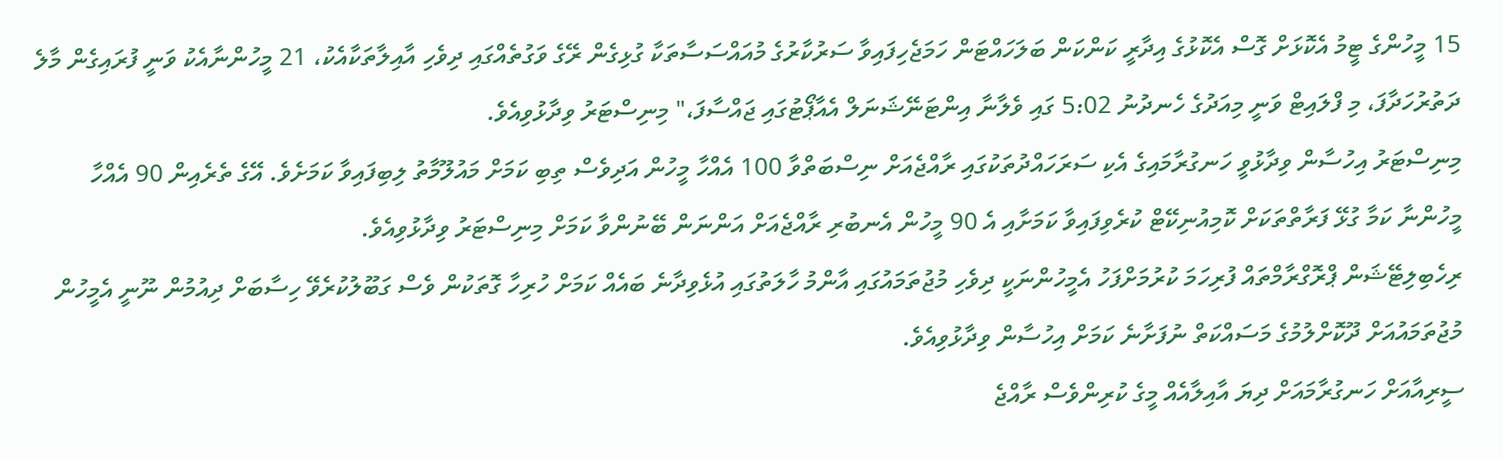15 މީހުންގެ ޓީމު އެކޮޅަށް ގޮސް އެކޮޅުގެ އިދާރީ ކަންކަން ބަލަހައްޓަން ހަމަޖެހިފައިވާ ސަރުކާރުގެ މުއައްސަސާތަކާ ގުޅިގެން ރޭގެ ވަގުތެއްގައި ދިވެހި އާއިލާތަކާއެކު، 21 މީހުންނާއެކު ވަނީ ފުރައިގެން މާލެ ދަތުރުހަދާފަ، މި ފްލައިޓް ވަނީ މިއަދުގެ ހެނދުނު 5:02 ގައި ވެލާނާ އިންޓަނޭޝަނަލް އެއާޕޯޓުގައި ޖައްސާފަ،" މިނިސްޓަރު ވިދާޅުވިއެވެ.
މިނިސްޓަރު އިހުސާން ވިދާޅުވީ ހަނގުރާމައިގެ އެކި ސަރަހައްދުތަކުގައި ރާއްޖެއަށް ނިސްބަތްވާ 100 އެއްހާ މީހުން އަދިވެސް ތިބި ކަމަށް މައުލޫމާތު ލިބިފައިވާ ކަމަށެވެ. އޭގެ ތެރެއިން 90 އެއްހާ މީހުންނާ ކަމާ ގުޅޭ ފަރާތްތަކަށް ކޮމިއުނިކޭޓް ކުރެވިފައިވާ ކަމަށާއި އެ 90 މީހުން އެނބުރި ރާއްޖެއަށް އަންނަން ބޭނުންވާ ކަމަށް މިނިސްޓަރު ވިދާޅުވިއެވެ.
ރިހެބިލިޓޭޝަން ޕްރޮގްރާމްތައް ފުރިހަމަ ކުރުމަށްފަހު އެމީހުންނަކީ ދިވެހި މުޖުތަމައުގައި އާންމު ހާލަތުގައި އުޅެވިދާނެ ބައެއް ކަމަށް ހުރިހާ ގޮތަކުން ވެސް ގަބޫލުކުރެވޭ ހިސާބަށް ދިއުމުން ނޫނީ އެމީހުން މުޖުތަމައުއަށް ދޫކޮށްލުމުގެ މަސައްކަތް ނުފަށާނެ ކަމަށް އިހުސާން ވިދާޅުވިއެވެ.
ސީރިއާއަށް ހަނގުރާމައަށް ދިޔަ އާއިލާއެއް މީގެ ކުރިންވެސް ރާއްޖެ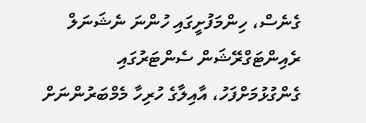ގެނެސް، ހިންމަފުށީގައި ހުންނަ ނެޝަނަލް ރެއިންޓަގްރޭޝަން ސެންޓަރުގައި ގެންގުޅުމަށްފަހު، އާއިލާގެ ހުރިހާ މެމްބަރުންނަށް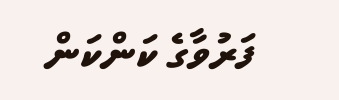ފަރުވާގެ ކަންކަން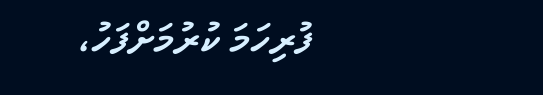ފުރިހަމަ ކުރުމަށްފަހު،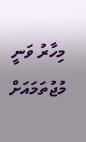މިހާރު ވަނީ މުޖުތަމައަށް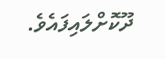ދޫކޮށްލައިފައެވެ.